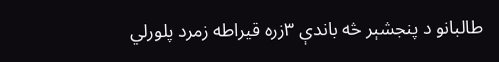طالبانو د پنجشېر څه باندې ۳زره قیراطه زمرد پلورلي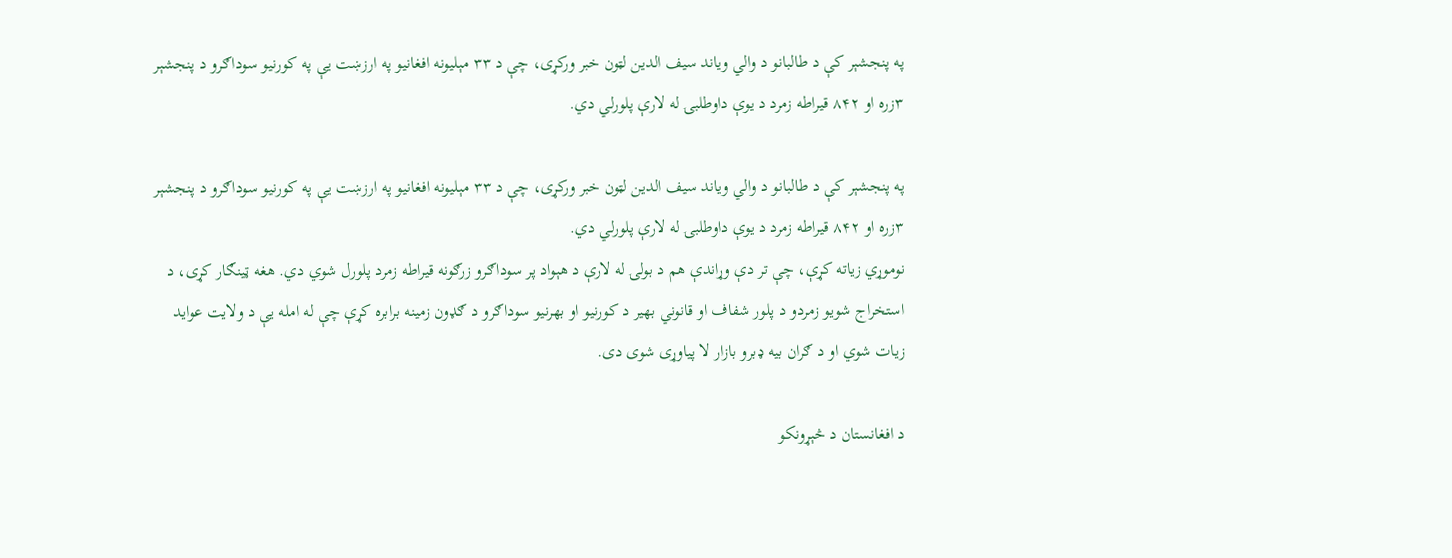په پنجشېر کې د طالبانو د والي ویاند سیف الدین لټون خبر ورکړی، چې د ۳۳ مېلیونه افغانیو په ارزښت یې په کورنیو سوداګرو د پنجشېر ۳زره او ۸۴۲ قيراطه زمرد د یوې داوطلبۍ له لارې پلورلي دي.

په پنجشېر کې د طالبانو د والي ویاند سیف الدین لټون خبر ورکړی، چې د ۳۳ مېلیونه افغانیو په ارزښت یې په کورنیو سوداګرو د پنجشېر ۳زره او ۸۴۲ قيراطه زمرد د یوې داوطلبۍ له لارې پلورلي دي.
نوموړي زیاته کړې، چې تر دې وړاندې هم د بولۍ له لارې د هېواد پر سوداګرو زرګونه قیراطه زمرد پلورل شوي دي. هغه ټینګار کړی، د استخراج شویو زمردو د پلور شفاف او قانوني بهیر د کورنیو او بهرنیو سوداګرو د ګډون زمینه برابره کړې چې له امله یې د ولایت عواید زیات شوي او د ګران بیه ډبرو بازار لا پیاوړی شوی دی.

د افغانستان د څېړونکو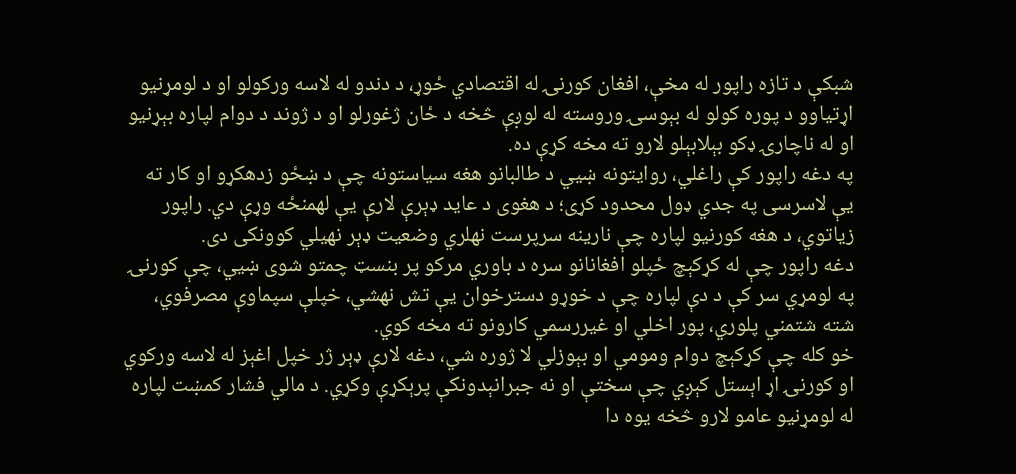شبکې د تازه راپور له مخې، افغان کورنۍ له اقتصادي ځوړ، د دندو له لاسه ورکولو او د لومړنیو اړتیاوو د پوره کولو له بېوسۍ وروسته له لوږې څخه د ځان ژغورلو او د ژوند د دوام لپاره بېړنیو او له ناچارۍ ډکو بېلابېلو لارو ته مخه کړې ده.
په دغه راپور کې راغلي، روایتونه ښيي د طالبانو هغه سیاستونه چې د ښځو زدهکړو او کار ته یې لاسرسی په جدي ډول محدود کړی؛ د هغوی د عاید ډېرې لارې یې لهمنځه وړې دي. راپور زیاتوي، د هغه کورنیو لپاره چې نارینه سرپرست نهلري وضعیت ډېر نهیلي کوونکی دی.
دغه راپور چې له کړکېچ ځپلو افغانانو سره د باوري مرکو پر بنسټ چمتو شوی ښيي، چې کورنۍ په لومړي سر کې د دې لپاره چې د خوړو دسترخوان یې تش نهشي، خپلې سپماوې مصرفوي، شته شتمني پلوري، پور اخلي او غیررسمي کارونو ته مخه کوي.
خو کله چې کړکېچ دوام ومومي او بېوزلي لا ژوره شي، دغه لارې ډېر ژر خپل اغېز له لاسه ورکوي او کورنۍ اړ اېستل کېږي چې سختې او نه جبرانېدونکې پرېکړې وکړي. د مالي فشار کمښت لپاره له لومړنیو عامو لارو څخه یوه دا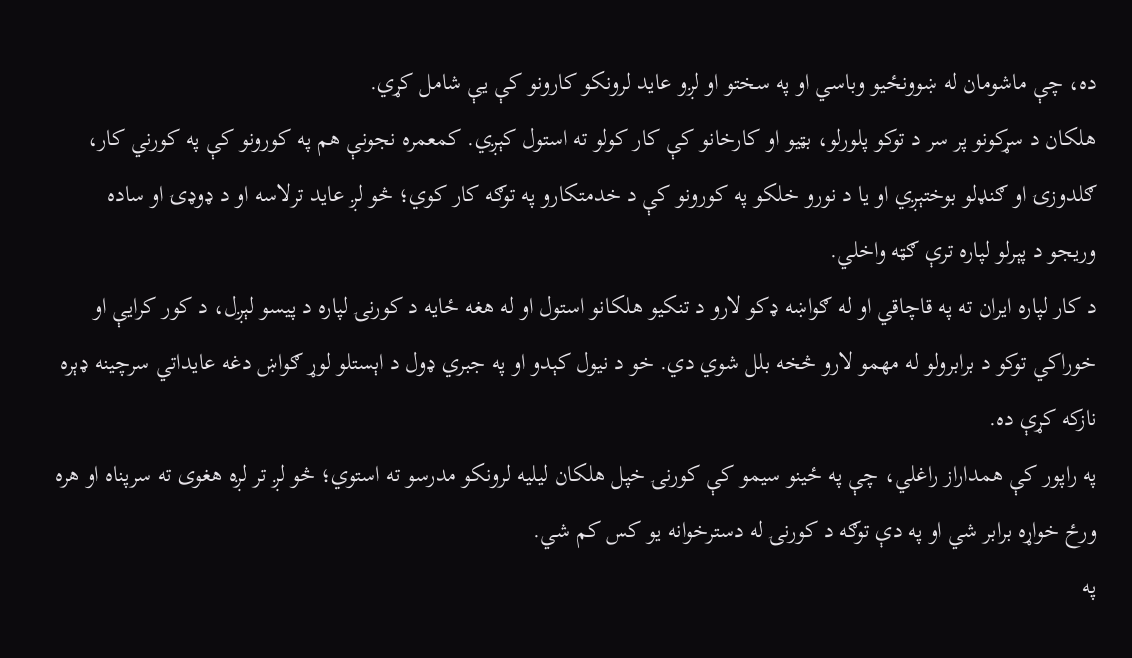ده، چې ماشومان له ښوونځیو وباسي او په سختو او لږو عاید لرونکو کارونو کې یې شامل کړي.
هلکان د سړکونو پر سر د توکو پلورلو، بټیو او کارخانو کې کار کولو ته استول کېږي. کمعمره نجونې هم په کورونو کې په کورني کار، ګلدوزۍ او ګنډلو بوختېږي او یا د نورو خلکو په کورونو کې د خدمتکارو په توګه کار کوي؛ څو لږ عاید ترلاسه او د ډوډۍ او ساده وریجو د پېرلو لپاره ترې ګټه واخلي.
د کار لپاره ایران ته په قاچاقي او له ګواښه ډکو لارو د تنکیو هلکانو استول او له هغه ځایه د کورنۍ لپاره د پیسو لېږل، د کور کرایې او خوراکي توکو د برابرولو له مهمو لارو څخه بلل شوي دي. خو د نیول کېدو او په جبري ډول د اېستلو لوړ ګواښ دغه عایداتي سرچینه ډېره نازکه کړې ده.
په راپور کې همداراز راغلي، چې په ځینو سیمو کې کورنۍ خپل هلکان لیلیه لرونکو مدرسو ته استوي؛ څو لږ تر لږه هغوی ته سرپناه او هره ورځ خواړه برابر شي او په دې توګه د کورنۍ له دسترخوانه یو کس کم شي.
په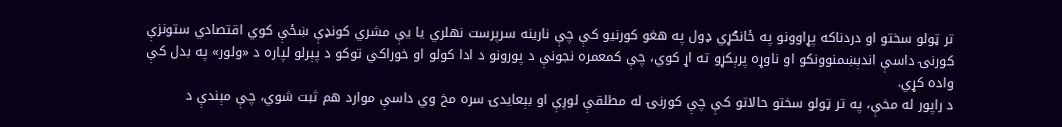تر ټولو سختو او دردناکه پړاوونو په ځانګړي ډول په هغو کورنیو کې چې نارینه سرپرست نهلري یا یې مشري کونډې ښځې کوي اقتصادي ستونزې کورنۍ داسې اندېښمنوونکو او ناوړه پرېکړو ته اړ کوي، چې کمعمره نجونې د پورونو د ادا کولو او خوراکي توکو د پېرلو لپاره د «ولور» په بدل کې واده کړي.
د راپور له مخې، په تر ټولو سختو حالاتو کې چې کورنۍ له مطلقې لوږې او بېعایدۍ سره مخ وي داسې موارد هم ثبت شوي، چې مېندې د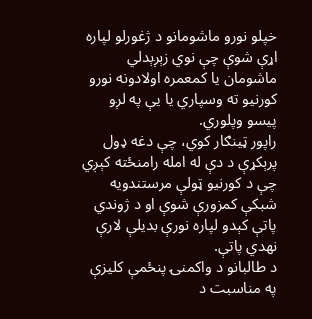خپلو نورو ماشومانو د ژغورلو لپاره اړې شوې چې نوي زېږېدلي ماشومان یا کمعمره اولادونه نورو کورنیو ته وسپاري یا یې په لږو پیسو وپلوري.
راپور ټینګار کوي، چې دغه ډول پرېکړې د دې له امله رامنځته کېږي چې د کورنیو ټولې مرستندویه شبکې کمزورې شوې او د ژوندي پاتې کېدو لپاره نورې بدیلې لارې نهدي پاتې.
د طالبانو د واکمنۍ پنځمې کلیزې په مناسبت د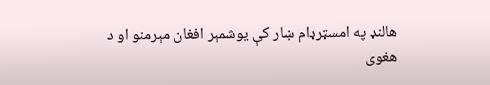هالنډ په امسټرډام ښار کې یوشمېر افغان مېرمنو او د هغوی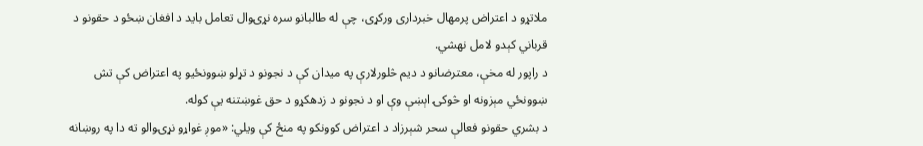ملاتړو د اعتراض پرمهال خبرداری ورکړی، چې له طالبانو سره نړۍوال تعامل باید د افغان ښځو د حقونو د قرباني کېدو لامل نهشي.
د راپور له مخې، معترضانو د دیم څلورلارې په میدان کې د نجونو د تړلو ښوونځیو په اعتراض کې تش ښوونځي مېزونه او څوکۍ اېښې وې او د نجونو د زدهکړو د حق غوښتنه یې کوله.
د بشري حقونو فعالې سحر شېرزاد د اعتراض کوونکو په منځ کې ویلي: «موږ غواړو نړۍوالو ته دا په روښانه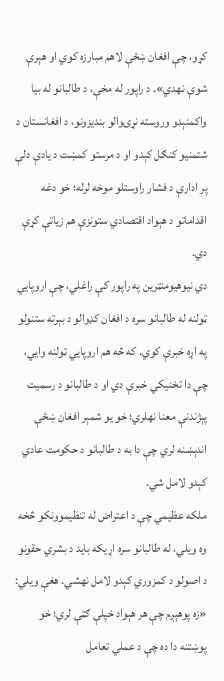کړو، چې افغان ښځې لاهم مبارزه کوي او هېرې شوې نهدي». د راپور له مخې، د طالبانو له بیا واکمنېدو وروسته نړۍوالو بندیزونو، د افغانستان د شتمنیو کنګل کېدو او د مرستو کمښت د یادې دلې پر ادارې د فشار راوستلو موخه لرله؛ خو دغه اقداماتو د هېواد اقتصادي ستونزې هم زیاتې کړې دي.
دي نیوهیومنټرین په راپور کې راغلي، چې اروپايي ټولنه له طالبانو سره د افغان کډوالو د بېرته ستنولو په اړه خبرې کوي. که څه هم اروپايي ټولنه وايي، چې دا تخنیکي خبرې دي او د طالبانو د رسمیت پېژندنې معنا نهلري؛ خو یو شمېر افغان ښځې اندېښنه لري چې دا به د طالبانو د حکومت عادي کېدو لامل شي.
ملکه عظیمي چې د اعتراض له تنظیموونکو څخه وه ویلي، له طالبانو سره اړیکه باید د بشري حقونو د اصولو د کمزوري کېدو لامل نهشي. هغې ویلي: «زه پوهېږم چې هر هېواد خپلې ګټې لري؛ خو پوښتنه دا ده چې د عملي تعامل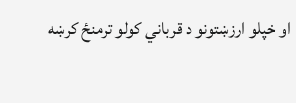او خپلو ارزښتونو د قرباني کولو ترمنځ کرښه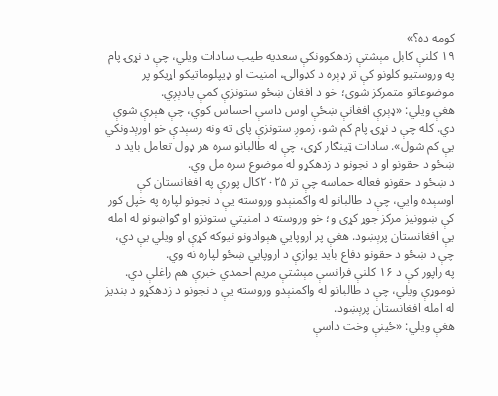کومه ده؟»
۱۹ کلنې کابل مېشتې زدهکوونکې سعدیه طیب سادات ویلي، چې د نړۍ پام په وروستیو کلونو کې تر ډېره د کډوالۍ، امنیت او ډیپلوماتیکو اړیکو پر موضوعاتو متمرکز شوی؛ خو د افغان ښځو ستونزې کمې یادېږي.
هغې ویلي: «ډېرې افغانې ښځې اوس داسې احساس کوي، چې هېرې شوې دي. کله چې د نړۍ پام کم شو، زموږ ستونزې پای ته ونه رسېدې خو اورېدونکي یې کم شول». سادات ټینګار کړی، چې له طالبانو سره هر ډول تعامل باید د ښځو د حقونو او د نجونو د زدهکړو له موضوع سره مل وي.
د ښځو د حقونو فعاله حماسه چې تر ۲۰۲۵کال پورې په افغانستان کې اوسېده وایي، چې د طالبانو له واکمنېدو وروسته یې د نجونو لپاره په خپل کور کې ښوونیز مرکز جوړ کړی و؛ خو وروسته د امنیتي ستونزو او ګواښونو له امله یې افغانستان پرېښود. هغې پر اروپايي هېوادونو نیوکه کړې او ویلي یې دي، چې د ښځو د حقونو دفاع باید یوازې د اروپايي ښځو لپاره نه وي.
په راپور کې د ۱۶ کلنې فرانسې مېشتې مریم احمدي خبرې هم راغلې دي. نوموړې ویلي، چې د طالبانو له واکمنېدو وروسته یې د نجونو د زدهکړو د بندیز له امله افغانستان پرېښود.
هغې ویلي: «ځینې وخت داسې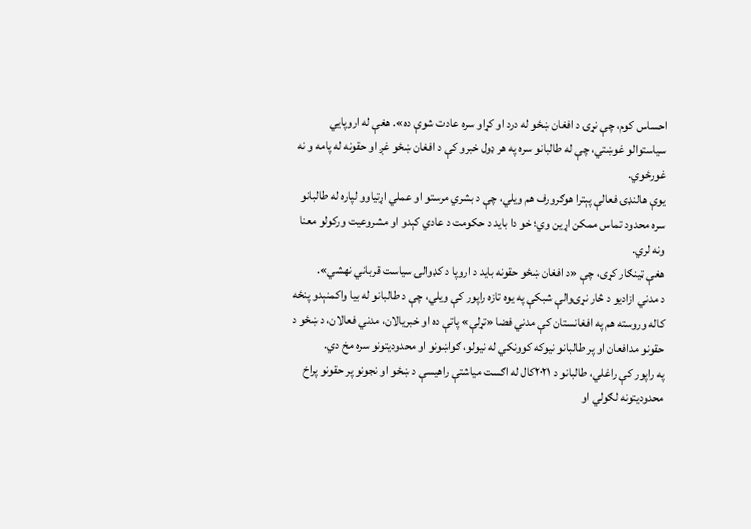احساس کوم، چې نړۍ د افغان ښځو له درد او کړاو سره عادت شوې ده». هغې له اروپايي سیاستوالو غوښتي، چې له طالبانو سره په هر ډول خبرو کې د افغان ښځو غږ او حقونه له پامه و نه غورځوي.
یوې هالنډۍ فعالې پېترا هوګرورف هم ویلي، چې د بشري مرستو او عملي اړتیاوو لپاره له طالبانو سره محدود تماس ممکن اړین وي؛ خو دا باید د حکومت د عادي کېدو او مشروعیت ورکولو معنا ونه لري.
هغې ټینګار کړی، چې «د افغان ښځو حقونه باید د اروپا د کډوالۍ سیاست قرباني نهشي».
د مدني ازادیو د څار نړۍوالې شبکې په یوه تازه راپور کې ویلي، چې د طالبانو له بیا واکمنېدو پنځه کاله وروسته هم په افغانستان کې مدني فضا «تړلې» پاتې ده او خبریالان، مدني فعالان، د ښځو د حقونو مدافعان او پر طالبانو نیوکه کوونکي له نیولو، ګواښونو او محدودیتونو سره مخ دي.
په راپور کې راغلي، طالبانو د ۲۰۲۱کال له اګست میاشتې راهیسې د ښځو او نجونو پر حقونو پراخ محدودیتونه لګولي او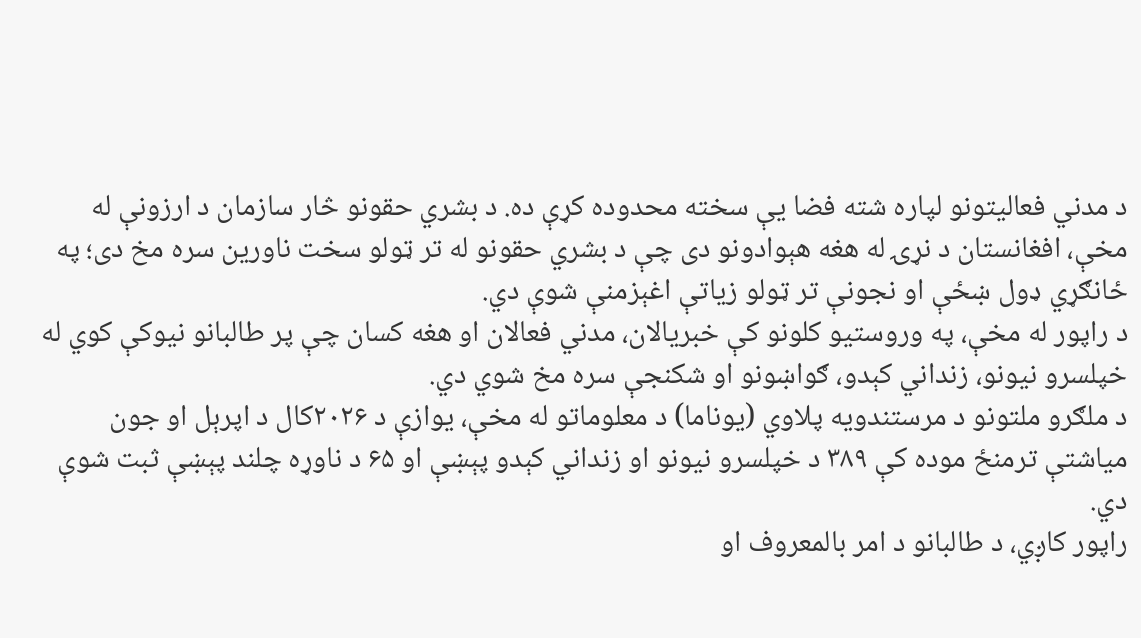د مدني فعالیتونو لپاره شته فضا یې سخته محدوده کړې ده. د بشري حقونو څار سازمان د ارزونې له مخې، افغانستان د نړۍ له هغه هېوادونو دی چې د بشري حقونو له تر ټولو سخت ناورین سره مخ دی؛ په ځانګړي ډول ښځې او نجونې تر ټولو زیاتې اغېزمنې شوې دي.
د راپور له مخې، په وروستیو کلونو کې خبریالان، مدني فعالان او هغه کسان چې پر طالبانو نیوکې کوي له خپلسرو نیونو، زنداني کېدو، ګواښونو او شکنجې سره مخ شوي دي.
د ملګرو ملتونو د مرستندویه پلاوي (یوناما) د معلوماتو له مخې، یوازې د ۲۰۲۶کال د اپرېل او جون میاشتې ترمنځ موده کې ۳۸۹ د خپلسرو نیونو او زنداني کېدو پېښې او ۶۵ د ناوړه چلند پېښې ثبت شوې دي.
راپور کاږي، د طالبانو د امر بالمعروف او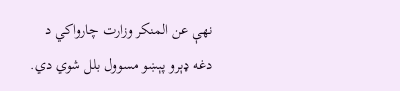نهې عن المنکر وزارت چارواکي د دغه ډېرو پېښو مسوول بلل شوي دي.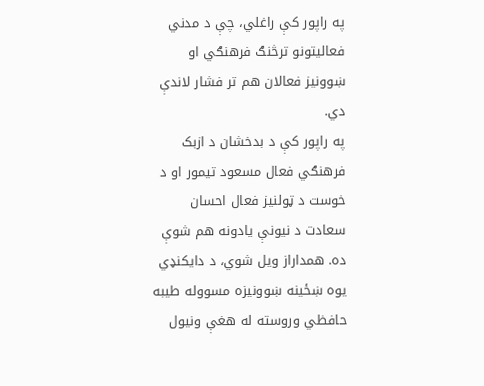په راپور کې راغلي، چې د مدني فعالیتونو ترڅنګ فرهنګي او ښوونیز فعالان هم تر فشار لاندې دي.
په راپور کې د بدخشان د ازبک فرهنګي فعال مسعود تیمور او د خوست د ټولنیز فعال احسان سعادت د نیونې یادونه هم شوې ده. همداراز ویل شوي، د دایکنډي یوه ښځینه ښوونیزه مسووله طیبه حافظي وروسته له هغې ونیول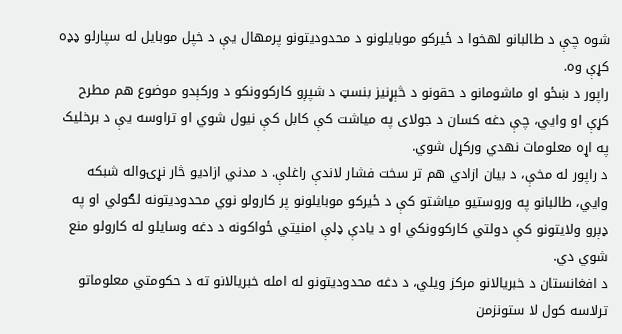شوه چې د طالبانو لهخوا د ځیرکو موبایلونو د محدودیتونو پرمهال یې د خپل موبایل له سپارلو ډډه کړې وه.
راپور د ښځو او ماشومانو د حقونو د څېړنیز بنسټ د شپږو کارکوونکو د ورکېدو موضوع هم مطرح کړې او وايي، چې دغه کسان د جولای په میاشت کې کابل کې نیول شوي او تراوسه یې د برخلیک په اړه معلومات نهدي ورکړل شوي.
د راپور له مخې، د بیان ازادي هم تر سخت فشار لاندې راغلې. د مدني ازاديو څار نړۍواله شبکه وايي، طالبانو په وروستیو میاشتو کې د ځیرکو موبایلونو پر کارولو نوي محدودیتونه لګولي او په ډېرو ولایتونو کې دولتي کارکوونکي او د یادې ډلې امنیتي ځواکونه د دغه وسایلو له کارولو منع شوي دي.
د افغانستان د خبریالانو مرکز ویلي، د دغه محدودیتونو له امله خبریالانو ته د حکومتي معلوماتو ترلاسه کول لا ستونزمن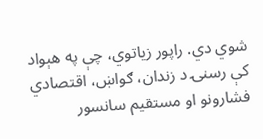شوي دي. راپور زیاتوي، چې په هېواد کې رسنۍ د زندان، ګواښ، اقتصادي فشارونو او مستقیم سانسور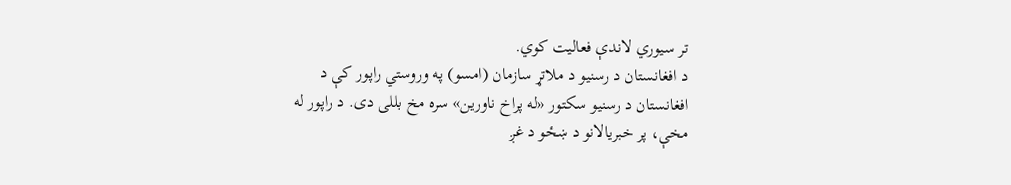تر سیوري لاندې فعالیت کوي.
د افغانستان د رسنیو د ملاتړ سازمان (امسو) په وروستي راپور کې د افغانستان د رسنیو سکتور «له پراخ ناورین» سره مخ بللی دی. د راپور له مخې، پر خبریالانو د ښځو د غږ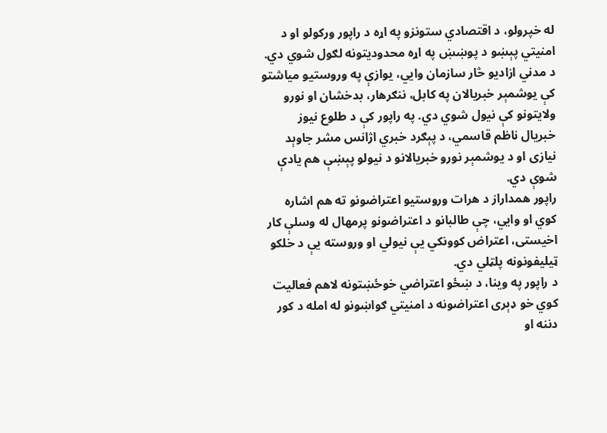له خپرولو، د اقتصادي ستونزو په اړه د راپور ورکولو او د امنیتي پېښو د پوښښ په اړه محدودیتونه لګول شوي دي.
د مدني ازاديو څار سازمان وايي، یوازې په وروستیو میاشتو کې یوشمېر خبریالان په کابل، ننګرهار، بدخشان او نورو ولایتونو کې نیول شوي دي. په راپور کې د طلوع نیوز خبریال ناظم قاسمي، د پېګرد خبري اژانس مشر جاوېد نیازی او د یوشمېر نورو خبریالانو د نیولو پېښې هم یادې شوې دي.
راپور همداراز د هرات وروستیو اعتراضونو ته هم اشاره کوي او وايي، چې طالبانو د اعتراضونو پرمهال له وسلې کار اخیستی، اعتراض کوونکي یې نیولي او وروسته یې د خلکو ټیلیفونونه پلټلي دي.
د راپور په وینا، د ښځو اعتراضي خوځښتونه لاهم فعالیت کوي خو ډېری اعتراضونه د امنیتي ګواښونو له امله د کور دننه او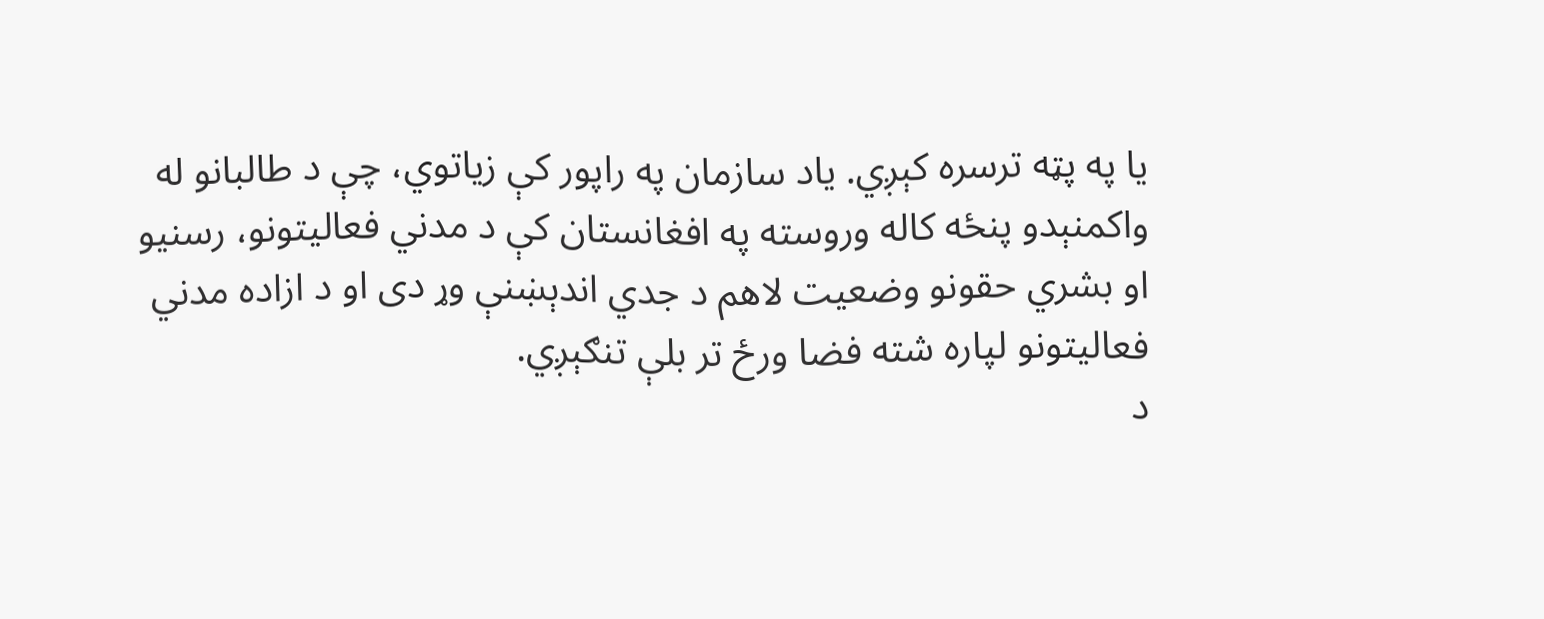یا په پټه ترسره کېږي. یاد سازمان په راپور کې زیاتوي، چې د طالبانو له واکمنېدو پنځه کاله وروسته په افغانستان کې د مدني فعالیتونو، رسنیو او بشري حقونو وضعیت لاهم د جدي اندېښنې وړ دی او د ازاده مدني فعالیتونو لپاره شته فضا ورځ تر بلې تنګېږي.
د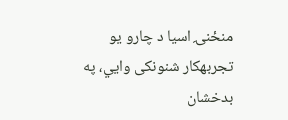منځنۍ اسیا د چارو یو تجربهکار شنونکی وایي، په بدخشان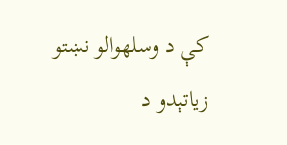کې د وسلهوالو نښتو زیاتېدو د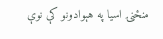منځنۍ اسیا په هېوادونو کې نوې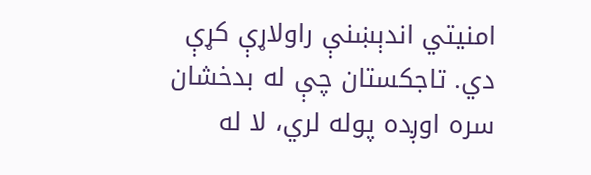امنیتي اندېښنې راولاړې کړې دي. تاجکستان چې له بدخشان سره اوږده پوله لري، لا له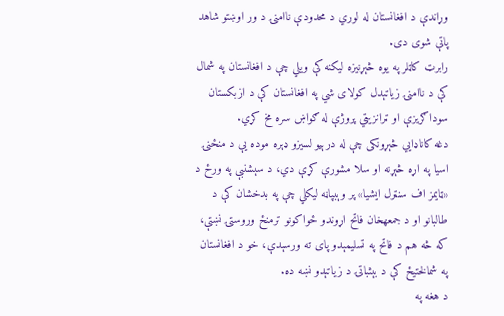وړاندې د افغانستان له لوري د محدودې ناامنۍ د ور اوښتو شاهد پاتې شوی دی.
رابرټ کاټلر په یوه څېړنیزه لیکنه کې ویلي چې د افغانستان په شمال کې د ناامنۍ زیاتېدل کولای شي په افغانستان کې د ازبکستان سوداګریزې او ټرانزیټي پروژې له ګواښ سره مخ کړي.
دغه کاناډایي څېړونکی چې له درېیو لسیزو ډېره موده یې د منځنۍ اسیا په اړه څېړنه او سلا مشورې کړې دي، د سېشنبې په ورځ د «ټایمز اف سنټرل ایشیا» پر وېبپاڼه لیکلي چې په بدخشان کې د طالبانو او د جمعهخان فاتح اړوندو ځواکونو ترمنځ وروستۍ نښتې، که څه هم د فاتح په تسلیمېدو پای ته ورسېدې، خو د افغانستان په شمالختیځ کې د بېثباتۍ د زیاتېدو نښه ده.
د هغه په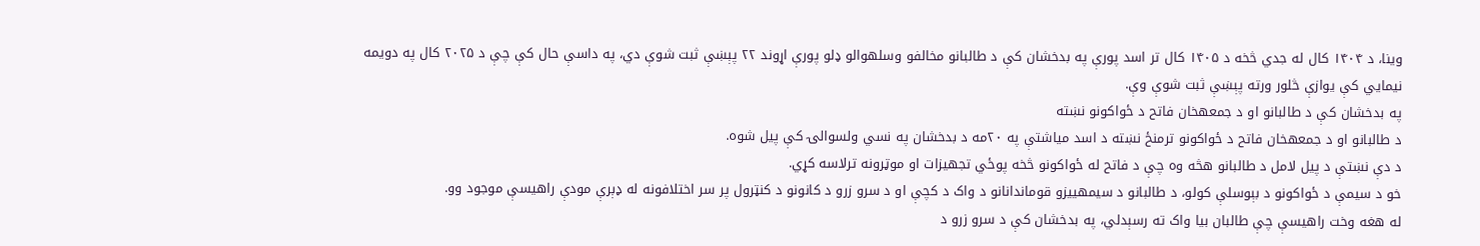وینا، د ۱۴۰۴ کال له جدي څخه د ۱۴۰۵ کال تر اسد پورې په بدخشان کې د طالبانو مخالفو وسلهوالو ډلو پورې اړوند ۲۲ پېښې ثبت شوې دي، په داسې حال کې چې د ۲۰۲۵ کال په دویمه نیمایي کې یوازې څلور ورته پېښې ثبت شوې وې.
په بدخشان کې د طالبانو او د جمعهخان فاتح د ځواکونو نښته
د طالبانو او د جمعهخان فاتح د ځواکونو ترمنځ نښته د اسد میاشتې په ۲۰مه د بدخشان په نسي ولسوالۍ کې پیل شوه.
د دې نښتې د پیل لامل د طالبانو هڅه وه چې د فاتح له ځواکونو څخه پوځي تجهیزات او موټرونه ترلاسه کړي.
خو د سیمې د ځواکونو د بېوسلې کولو، د طالبانو د سیمهییزو قوماندانانو د واک د کچې او د سرو زرو د کانونو د کنټرول پر سر اختلافونه له ډېرې مودې راهیسې موجود وو.
له هغه وخت راهیسې چې طالبان بیا واک ته رسېدلي، په بدخشان کې د سرو زرو د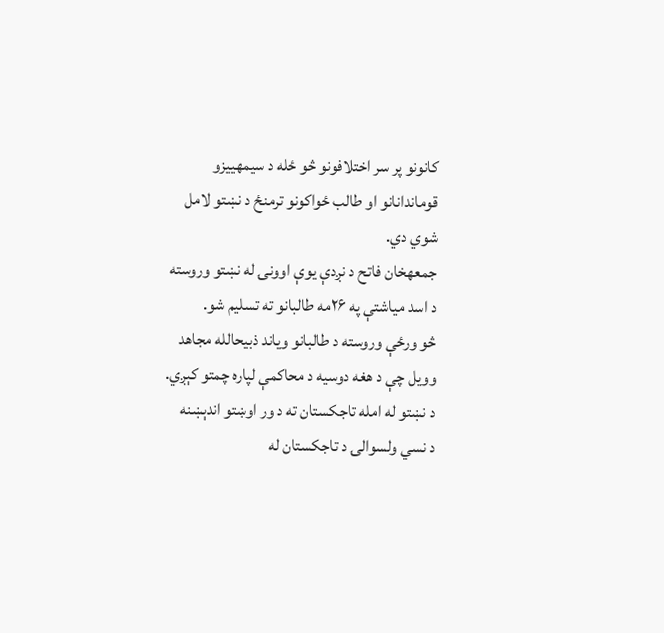کانونو پر سر اختلافونو څو ځله د سیمهییزو قوماندانانو او طالب ځواکونو ترمنځ د نښتو لامل شوي دي.
جمعهخان فاتح د نږدې یوې اوونۍ له نښتو وروسته د اسد میاشتې په ۲۶مه طالبانو ته تسلیم شو.
څو ورځې وروسته د طالبانو ویاند ذبیحالله مجاهد وویل چې د هغه دوسیه د محاکمې لپاره چمتو کېږي.
د نښتو له امله تاجکستان ته د ور اوښتو اندېښنه
د نسي ولسوالۍ د تاجکستان له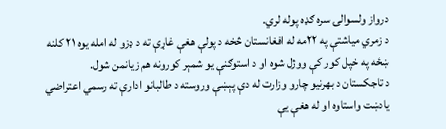درواز ولسوالۍ سره ګډه پوله لري.
د زمري میاشتې په ۲۲مه له افغانستان څخه د پولې هغې غاړې ته د ډزو له امله یوه ۲۱ کلنه ښځه په خپل کور کې ووژل شوه او د استوګنې یو شمېر کورونه هم زیانمن شول.
د تاجکستان د بهرنیو چارو وزارت له دې پېښې وروسته د طالبانو ادارې ته رسمي اعتراضي یادښت واستاوه او له هغې یې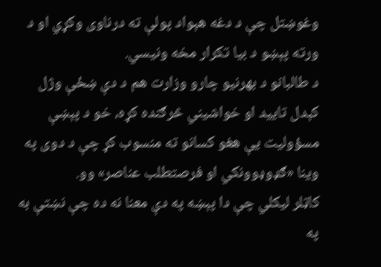وغوښتل چې د دغه هېواد پولې ته درناوی وکړي او د ورته پېښو د بیا تکرار مخه ونیسي.
د طالبانو د بهرنیو چارو وزارت هم د دې ښځې وژل کېدل تایید او خواشیني څرګنده کړه، خو د پېښې مسؤولیت یې هغو کسانو ته منسوب کړ چې د دوی په وینا «ګډوډوونکي او فرصتطلب عناصر» وو.
کاټلر لیکلي چې دا پېښه په دې معنا نه ده چې نښتې به په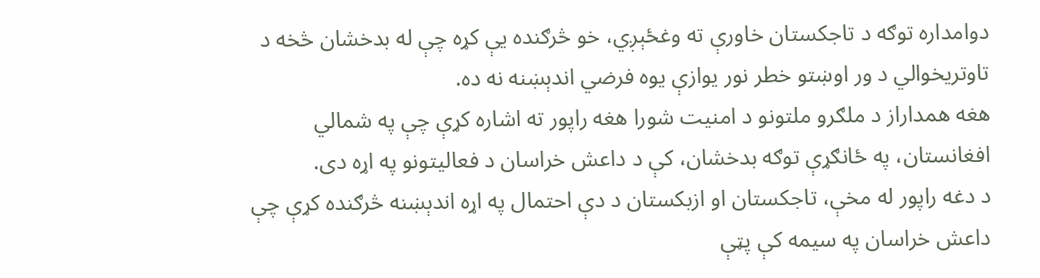دوامداره توګه د تاجکستان خاورې ته وغځېږي، خو څرګنده یې کړه چې له بدخشان څخه د تاوتریخوالي د ور اوښتو خطر نور یوازې یوه فرضي اندېښنه نه ده.
هغه همداراز د ملګرو ملتونو د امنیت شورا هغه راپور ته اشاره کړې چې په شمالي افغانستان، په ځانګړې توګه بدخشان، کې د داعش خراسان د فعالیتونو په اړه دی.
د دغه راپور له مخې، تاجکستان او ازبکستان د دې احتمال په اړه اندېښنه څرګنده کړې چې داعش خراسان په سیمه کې پټې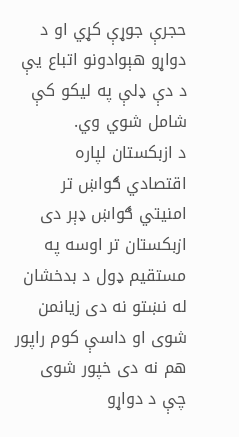حجرې جوړې کړي او د دواړو هېوادونو اتباع یې د دې ډلې په لیکو کې شامل شوي وي.
د ازبکستان لپاره اقتصادي ګواښ تر امنیتي ګواښ ډېر دی
ازبکستان تر اوسه په مستقیم ډول د بدخشان له نښتو نه دی زیانمن شوی او داسې کوم راپور هم نه دی خپور شوی چې د دواړو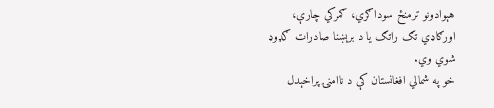هېوادونو ترمنځ سوداګري، ګمرکي چارې، اورګاډي تګ راتګ یا د برېښنا صادرات ګډوډ شوي وي.
خو په شمالي افغانستان کې د ناامنۍ پراخېدل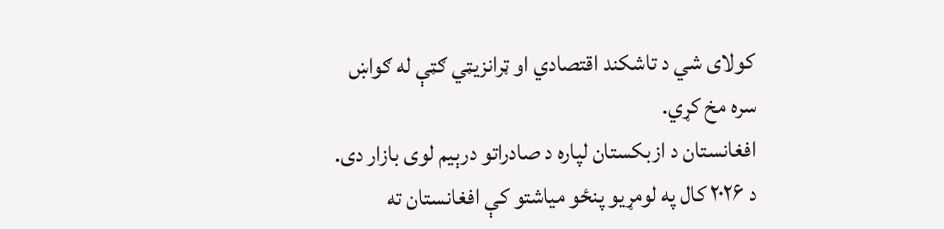کولای شي د تاشکند اقتصادي او ټرانزیټي ګټې له ګواښ سره مخ کړي.
افغانستان د ازبکستان لپاره د صادراتو درېیم لوی بازار دی. د ۲۰۲۶ کال په لومړیو پنځو میاشتو کې افغانستان ته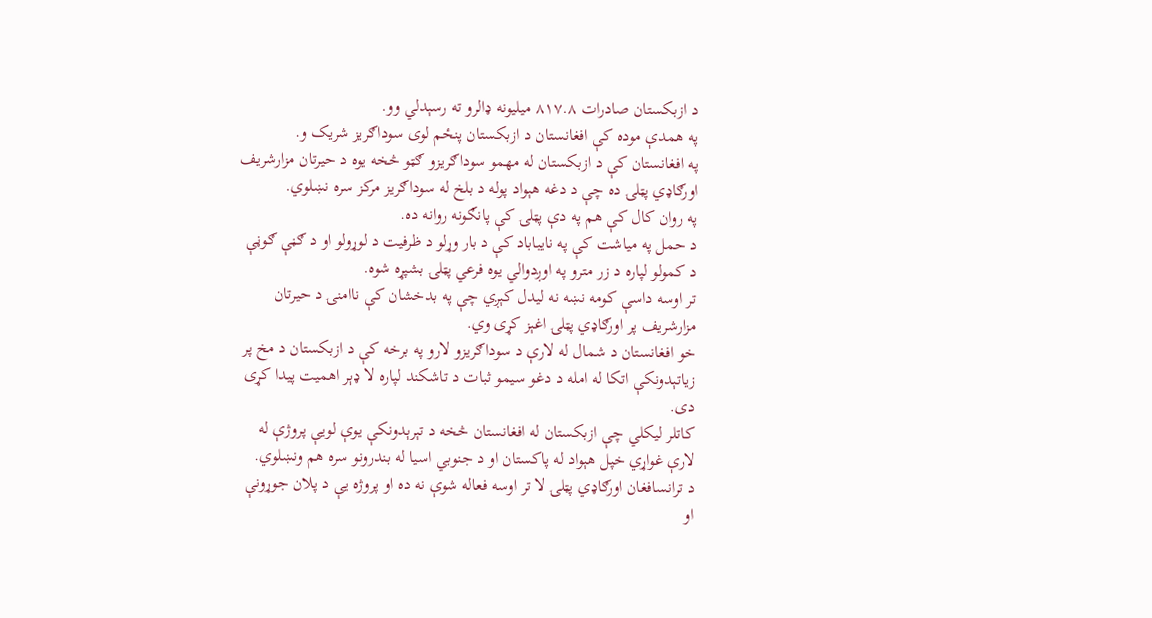د ازبکستان صادرات ۸۱۷.۸ میلیونه ډالرو ته رسېدلي وو.
په همدې موده کې افغانستان د ازبکستان پنځم لوی سوداګریز شریک و.
په افغانستان کې د ازبکستان له مهمو سوداګریزو ګټو څخه یوه د حیرتان مزارشریف اورګاډي پټلۍ ده چې د دغه هېواد پوله د بلخ له سوداګریز مرکز سره نښلوي.
په روان کال کې هم په دې پټلۍ کې پانګونه روانه ده.
د حمل په میاشت کې په نایباباد کې د بار وړلو د ظرفیت د لوړولو او د ګڼې ګوڼې د کمولو لپاره د زر مترو په اوږدوالي یوه فرعي پټلۍ بشپړه شوه.
تر اوسه داسې کومه نښه نه لیدل کېږي چې په بدخشان کې ناامنۍ د حیرتان مزارشریف پر اورګاډي پټلۍ اغېز کړی وي.
خو افغانستان د شمال له لارې د سوداګریزو لارو په برخه کې د ازبکستان د مخ پر زیاتېدونکې اتکا له امله د دغو سیمو ثبات د تاشکند لپاره لا ډېر اهمیت پیدا کړی دی.
کاتلر لیکلي چې ازبکستان له افغانستان څخه د تېرېدونکې یوې لویې پروژې له لارې غواړي خپل هېواد له پاکستان او د جنوبي اسیا له بندرونو سره هم ونښلوي.
د ترانسافغان اورګاډي پټلۍ لا تر اوسه فعاله شوې نه ده او پروژه یې د پلان جوړونې او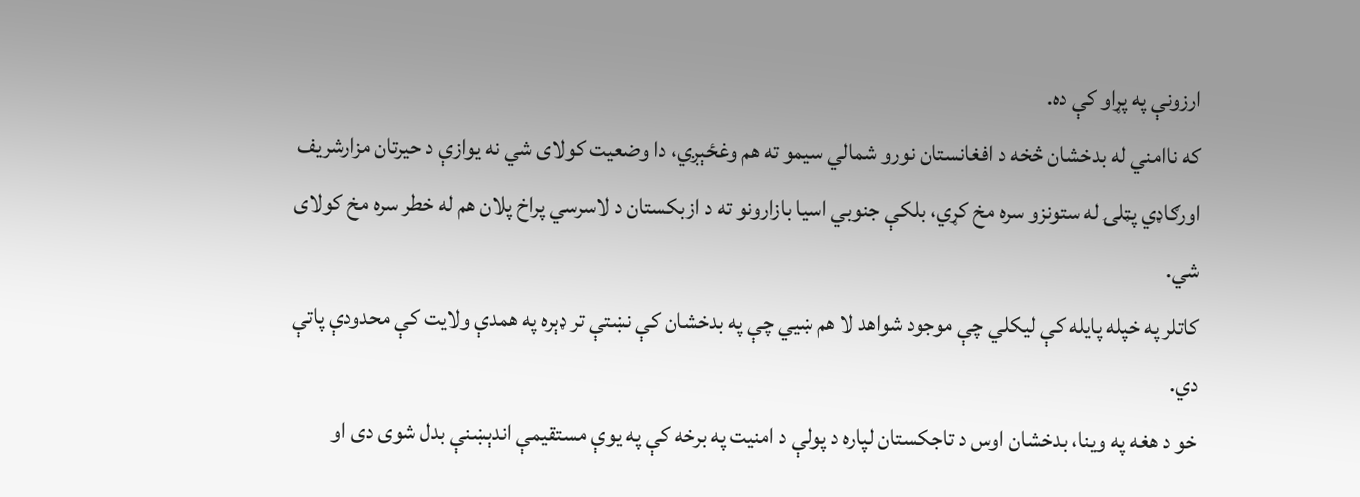ارزونې په پړاو کې ده.
که ناامني له بدخشان څخه د افغانستان نورو شمالي سیمو ته هم وغځېږي، دا وضعیت کولای شي نه یوازې د حیرتان مزارشریف اورګاډي پټلۍ له ستونزو سره مخ کړي، بلکې جنوبي اسیا بازارونو ته د ازبکستان د لاسرسي پراخ پلان هم له خطر سره مخ کولای شي.
کاتلر په خپله پایله کې لیکلي چې موجود شواهد لا هم ښيي چې په بدخشان کې نښتې تر ډېره په همدې ولایت کې محدودې پاتې دي.
خو د هغه په وینا، بدخشان اوس د تاجکستان لپاره د پولې د امنیت په برخه کې په یوې مستقیمې اندېښنې بدل شوی دی او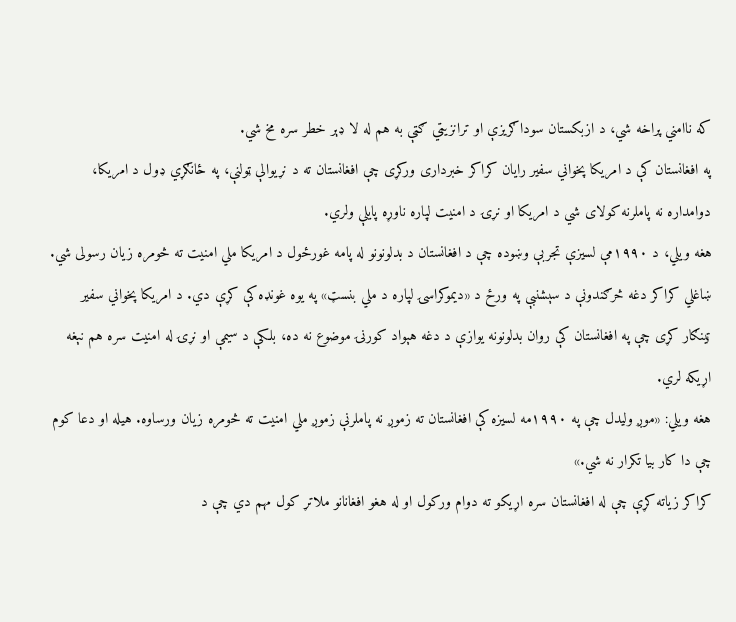که ناامني پراخه شي، د ازبکستان سوداګریزې او ترانزیټي ګټې به هم له لا ډېر خطر سره مخ شي.
په افغانستان کې د امریکا پخواني سفیر رایان کراکر خبرداری ورکړی چې افغانستان ته د نړیوالې ټولنې، په ځانګړي ډول د امریکا، دوامداره نه پاملرنه کولای شي د امریکا او نړۍ د امنیت لپاره ناوړه پایلې ولري.
هغه ویلي، د ۱۹۹۰مې لسیزې تجربې وښوده چې د افغانستان د بدلونونو له پامه غورځول د امریکا ملي امنیت ته څومره زیان رسولی شي.
ښاغلي کراکر دغه څرګندونې د سېشنبې په ورځ د «دیموکراسۍ لپاره د ملي بنسټ» په یوه غونډه کې کړې دي. د امریکا پخواني سفیر ټینګار کړی چې په افغانستان کې روان بدلونونه یوازې د دغه هېواد کورنۍ موضوع نه ده، بلکې د سیمې او نړۍ له امنیت سره هم نېغه اړیکه لري.
هغه ویلي: «موږ ولیدل چې په ۱۹۹۰مه لسیزه کې افغانستان ته زموږ نه پاملرنې زموږ ملي امنیت ته څومره زیان ورساوه. هیله او دعا کوم چې دا کار بیا تکرار نه شي.»
کراکر زیاته کړې چې له افغانستان سره اړیکو ته دوام ورکول او له هغو افغانانو ملاتړ کول مهم دي چې د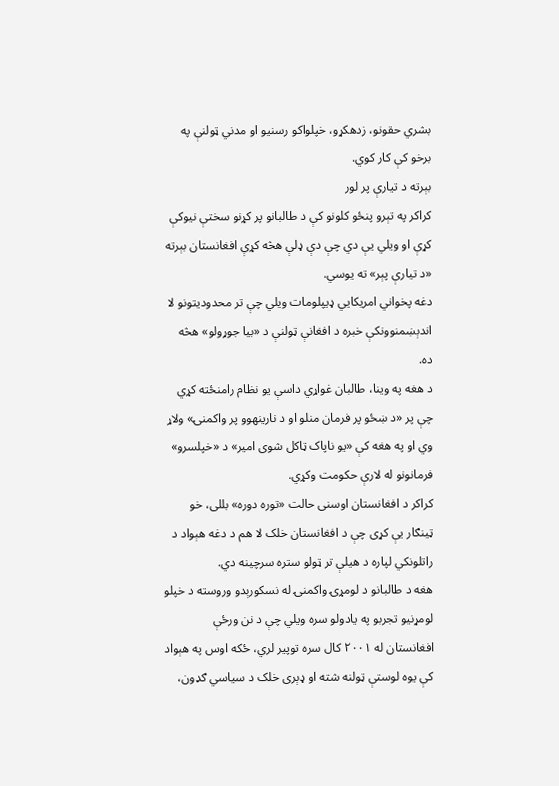بشري حقونو، زدهکړو، خپلواکو رسنیو او مدني ټولنې په برخو کې کار کوي.
بېرته د تیارې پر لور
کراکر په تېرو پنځو کلونو کې د طالبانو پر کړنو سختې نیوکې کړې او ویلي یې دي چې دې ډلې هڅه کړې افغانستان بېرته «د تیارې پېر» ته یوسي.
دغه پخواني امریکایي ډیپلومات ویلي چې تر محدودیتونو لا اندېښمنوونکې خبره د افغانې ټولنې د «بیا جوړولو» هڅه ده.
د هغه په وینا، طالبان غواړي داسې یو نظام رامنځته کړي چې پر «د ښځو پر فرمان منلو او د نارینهوو پر واکمنۍ» ولاړ وي او په هغه کې «یو ناپاک ټاکل شوی امیر» د «خپلسرو» فرمانونو له لارې حکومت وکړي.
کراکر د افغانستان اوسنی حالت «توره دوره» بللی، خو ټینګار یې کړی چې د افغانستان خلک لا هم د دغه هېواد د راتلونکي لپاره د هیلې تر ټولو ستره سرچینه دي.
هغه د طالبانو د لومړۍ واکمنۍ له نسکورېدو وروسته د خپلو لومړنیو تجربو په یادولو سره ویلي چې د نن ورځې افغانستان له ۲۰۰۱ کال سره توپیر لري، ځکه اوس په هېواد کې یوه لوستې ټولنه شته او ډېری خلک د سیاسي ګډون،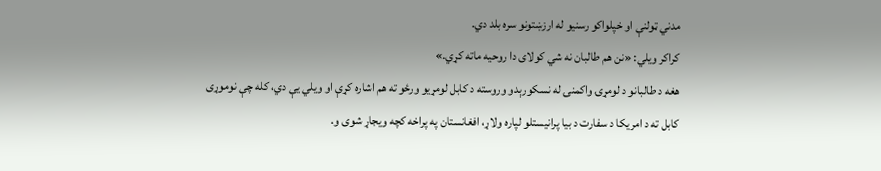مدني ټولنې او خپلواکو رسنیو له ارزښتونو سره بلد دي.
کراکر ویلي: «نن هم طالبان نه شي کولای دا روحیه ماته کړي.»
هغه د طالبانو د لومړۍ واکمنۍ له نسکورېدو وروسته د کابل لومړیو ورځو ته هم اشاره کړې او ویلي یې دي، کله چې نوموړی کابل ته د امریکا د سفارت د بیا پرانیستلو لپاره ولاړ، افغانستان په پراخه کچه ویجاړ شوی و.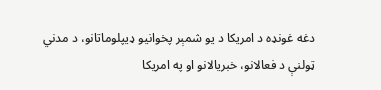دغه غونډه د امریکا د یو شمېر پخوانیو ډیپلوماتانو، د مدني ټولنې د فعالانو، خبریالانو او په امریکا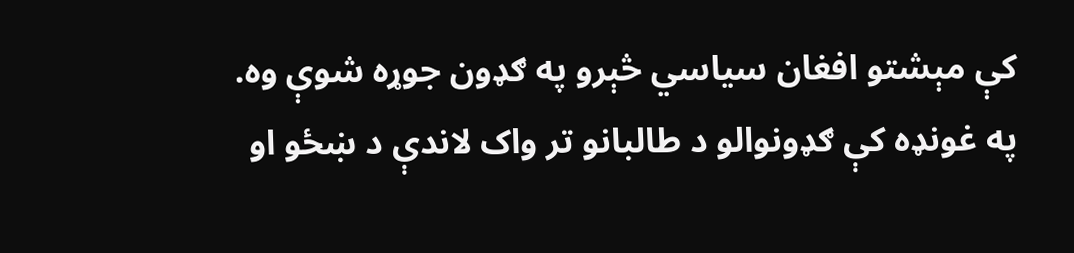کې مېشتو افغان سیاسي څېرو په ګډون جوړه شوې وه.
په غونډه کې ګډونوالو د طالبانو تر واک لاندې د ښځو او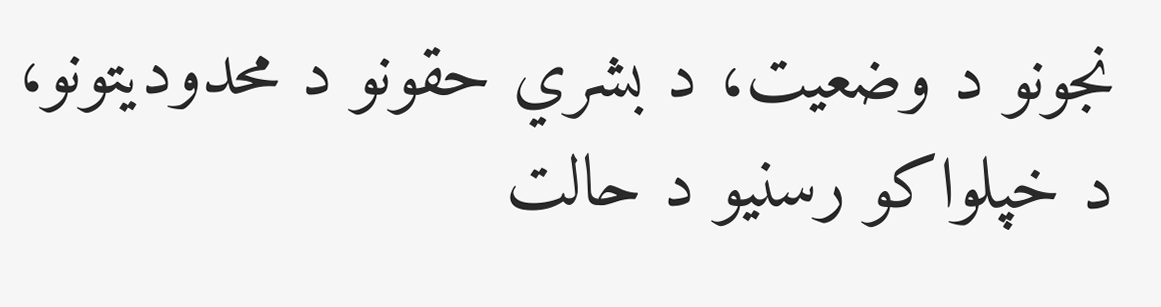نجونو د وضعیت، د بشري حقونو د محدودیتونو، د خپلواکو رسنیو د حالت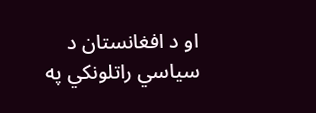او د افغانستان د سیاسي راتلونکي په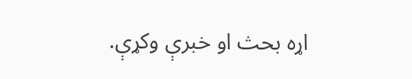اړه بحث او خبرې وکړې.